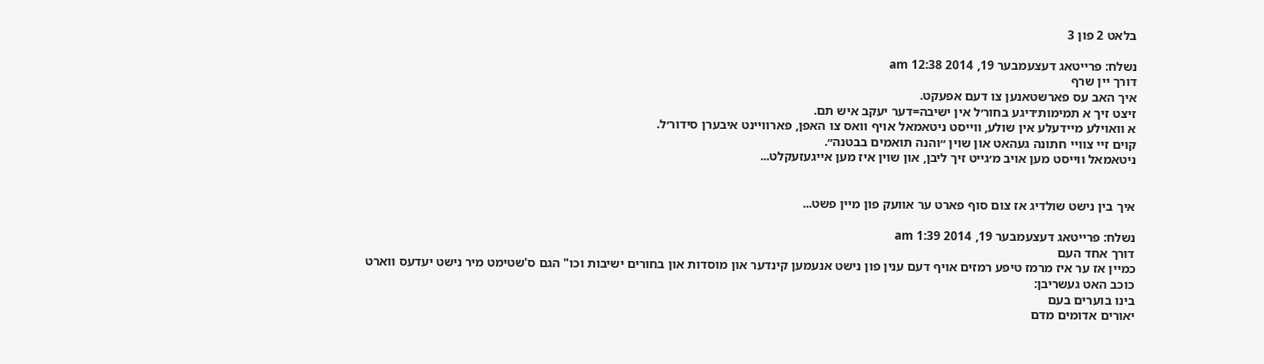בלאט 2 פון 3

נשלח: פרייטאג דעצעמבער 19, 2014 12:38 am
דורך יין שרף
איך האב עס פארשטאנען צו דעם אפעקט.
זיצט זיך א תמימות׳דיגע בחור׳ל אין ישיבה=דער יעקב איש תם.
א וואוילע מיידעלע אין שולע, ווייסט ניטאמאל אויף וואס צו האפן, פארוויינט איבערן סידור׳ל.
קוים זיי צוויי חתונה געהאט און שוין ״והנה תואמים בבטנה״.
ניטאמאל ווייסט מען אויב מ׳גייט זיך ליבן, און שוין איז מען אייגעזעקלט...


איך בין נישט שולדיג אז צום סוף פארט ער אוועק פון מיין פשט...

נשלח: פרייטאג דעצעמבער 19, 2014 1:39 am
דורך אחד העם
כמיין אז ער איז מרמז טיפע רמזים אויף דעם ענין פון נישט אנעמען קינדער און מוסדות און בחורים ישיבות וכו" הגם ס'שטימט מיר נישט יעדעס ווארט
כוכב האט געשריבן:
בינו בוערים בעם
יאורים אדומים מדם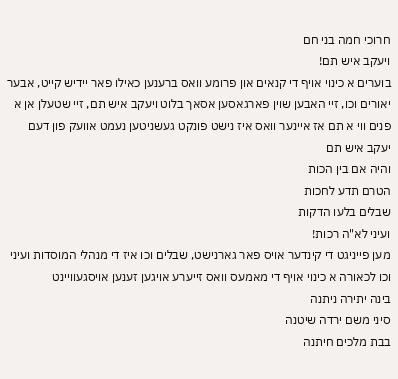חרוכי חמה בני חם
ויעקב איש תם!
בוערים א כינוי אויף די קנאים און פרומע וואס ברענען כאילו פאר יידיש קייט, אבער יאורים וכו, זיי האבען שוין פארגאסען אסאך בלוט ויעקב איש תם, זיי שטעלן אן א פנים ווי א תם אז איינער וואס איז נישט פונקט געשניטען נעמט אוועק פון דעם יעקב איש תם
והיה אם בין הכות
הטרם תדע לחכות
שבלים בלעו הדקות
ועיני לא"ה רכות!
מען פייניגט די קינדער אויס פאר גארנישט, שבלים וכו איז די מנהלי המוסדות ועיני וכו לכאורה א כינוי אויף די מאמעס וואס זייערע אויגען זענען אויסגעוויינט
בינה יתירה ניתנה
סיני משם ירדה שיטנה
בבת מלכים חיתנה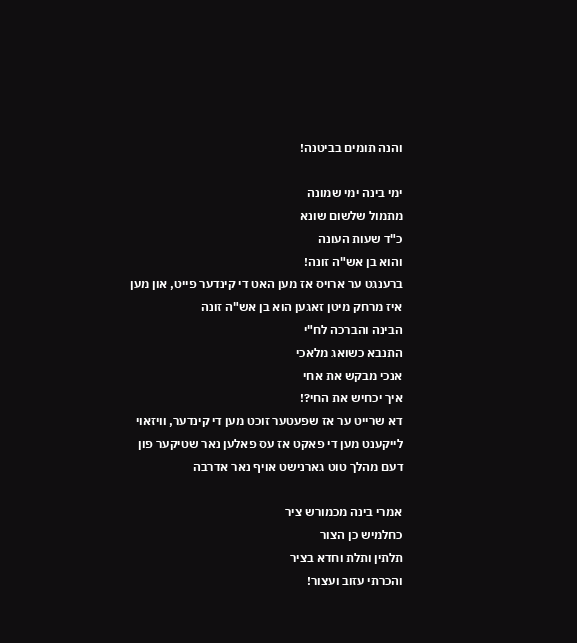והנה תומים בביטנה!

ימי בינה ימי שמונה
מתמול שלשום שונא
כ"ד שעות העונה
והוא בן אש"ה זונה!
ברענגט ער ארויס אז מען האט די קינדער פייט, און מען איז מרחק מיטן זאגען הוא בן אש"ה זונה
הבינה והברכה לח"י
התנבא כשואג מלאכי
אנכי מבקש את אחי
איך יכחיש את החי?!
דא שרייט ער אז שפעטער זוכט מען די קינדער, וויזאוי לייקענט מען די פאקט אז עס פאלען נאר שטיקער פון דעם מהלך טוט גארנישט אויף נאר אדרבה

אמרי בינה מכמורש ציר
כחלמיש כן הצור
תלתין ותלת וחדא בציר
והכרתי עזוב ועצור!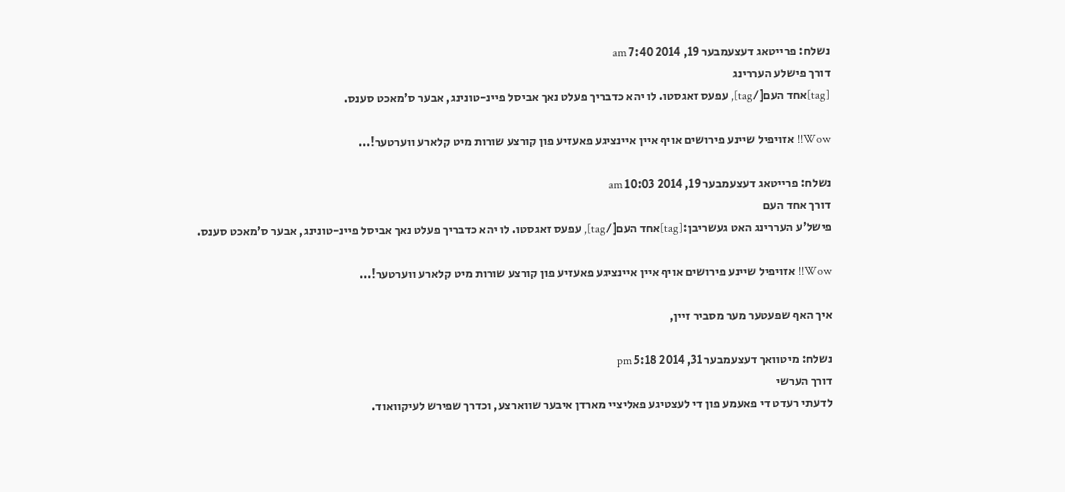נשלח: פרייטאג דעצעמבער 19, 2014 7:40 am
דורך פישלע העררינג
[tag]אחד העם[/tag], עפעס זאגסטו. לו יהא כדבריך פעלט נאך אביסל פיינ-טונינג, אבער ס'מאכט סענס.

Wow!! אזויפיל שיינע פירושים אויף איין איינציגע פאעזיע פון קורצע שורות מיט קלארע ווערטער!...

נשלח: פרייטאג דעצעמבער 19, 2014 10:03 am
דורך אחד העם
פישל'ע העררינג האט געשריבן:[tag]אחד העם[/tag], עפעס זאגסטו. לו יהא כדבריך פעלט נאך אביסל פיינ-טונינג, אבער ס'מאכט סענס.

Wow!! אזויפיל שיינע פירושים אויף איין איינציגע פאעזיע פון קורצע שורות מיט קלארע ווערטער!...

איך האף שפעטער מער מסביר זיין,

נשלח: מיטוואך דעצעמבער 31, 2014 5:18 pm
דורך הערשי
לדעתי רעדט די פאעמע פון די לעצטיגע פאליציי מארדן איבער שווארצע, וכדרך שפירש לעיקוואוד.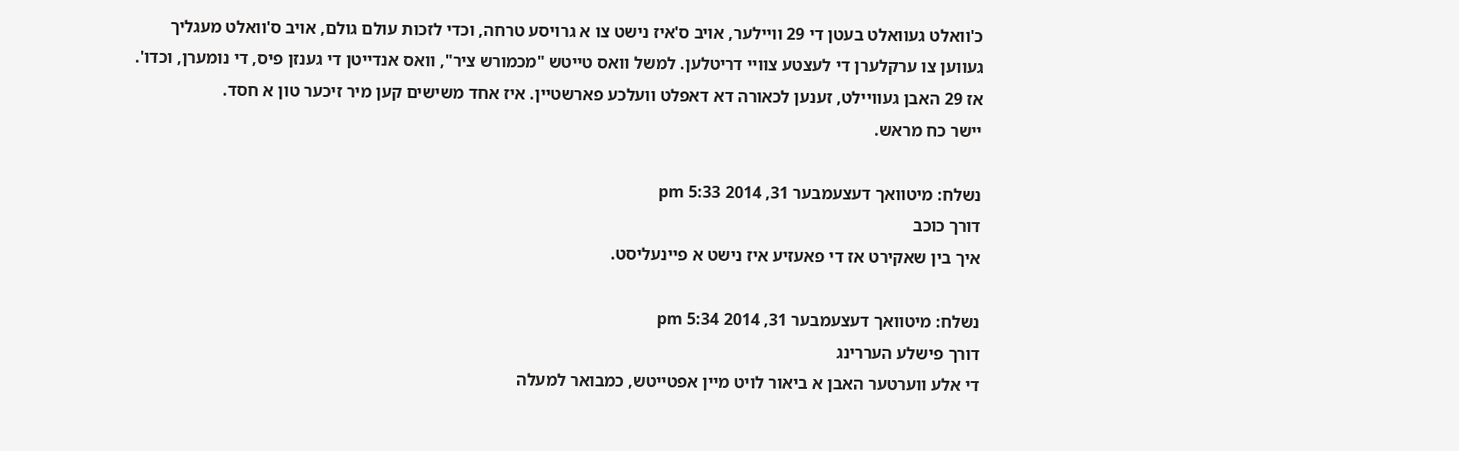כ'וואלט געוואלט בעטן די 29 וויילער, אויב ס'איז נישט צו א גרויסע טרחה, וכדי לזכות עולם גולם, אויב ס'וואלט מעגליך געווען צו ערקלערן די לעצטע צוויי דריטלען. למשל וואס טייטש "מכמורש ציר", וואס אנדייטן די גענזן פיס, די נומערן, וכדו'.
אז 29 האבן געוויילט, זענען לכאורה דא דאפלט וועלכע פארשטיין. איז אחד משישים קען מיר זיכער טון א חסד.
יישר כח מראש.

נשלח: מיטוואך דעצעמבער 31, 2014 5:33 pm
דורך כוכב
איך בין שאקירט אז די פאעזיע איז נישט א פיינעליסט.

נשלח: מיטוואך דעצעמבער 31, 2014 5:34 pm
דורך פישלע העררינג
די אלע ווערטער האבן א ביאור לויט מיין אפטייטש, כמבואר למעלה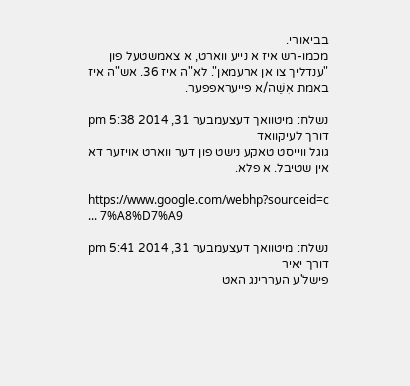בביאורי.
מכמו-רש איז א נייע ווארט, א צאמשטעל פון "ענדליך צו אן ארעמאן". לא"ה איז 36. אש"ה איז באמת אִשֵׁה/א פייעראפפער.

נשלח: מיטוואך דעצעמבער 31, 2014 5:38 pm
דורך לעיקוואד
גוגל ווייסט טאקע נישט פון דער ווארט אויזער דא אין שטיבל. א פלא.

https://www.google.com/webhp?sourceid=c ... 7%A8%D7%A9

נשלח: מיטוואך דעצעמבער 31, 2014 5:41 pm
דורך יאיר
פישל'ע העררינג האט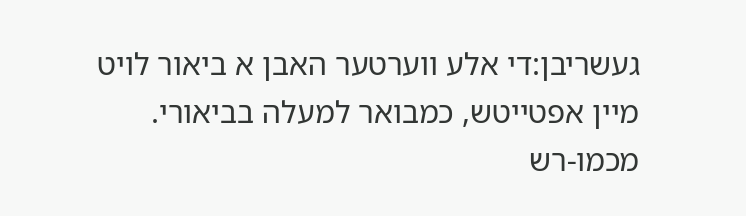געשריבן:די אלע ווערטער האבן א ביאור לויט מיין אפטייטש, כמבואר למעלה בביאורי.
מכמו-רש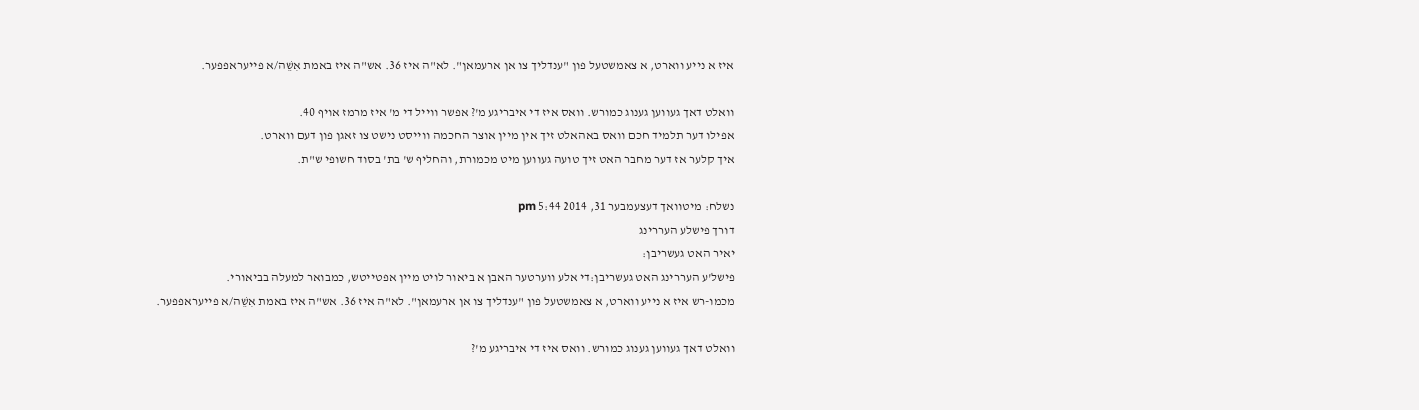איז א נייע ווארט, א צאמשטעל פון "ענדליך צו אן ארעמאן". לא"ה איז 36. אש"ה איז באמת אִשֵׁה/א פייעראפפער.

וואלט דאך געווען גענוג כמורש. וואס איז די איבריגע מ'? אפשר ווייל די מ' איז מרמז אויף 40.
אפילו דער תלמיד חכם וואס באהאלט זיך אין מיין אוצר החכמה ווייסט נישט צו זאגן פון דעם ווארט.
איך קלער אז דער מחבר האט זיך טועה געווען מיט מכמורת, והחליף ש' בת' בסוד חשופי ש"ת.

נשלח: מיטוואך דעצעמבער 31, 2014 5:44 pm
דורך פישלע העררינג
יאיר האט געשריבן:
פישל'ע העררינג האט געשריבן:די אלע ווערטער האבן א ביאור לויט מיין אפטייטש, כמבואר למעלה בביאורי.
מכמו-רש איז א נייע ווארט, א צאמשטעל פון "ענדליך צו אן ארעמאן". לא"ה איז 36. אש"ה איז באמת אִשֵׁה/א פייעראפפער.

וואלט דאך געווען גענוג כמורש. וואס איז די איבריגע מ'?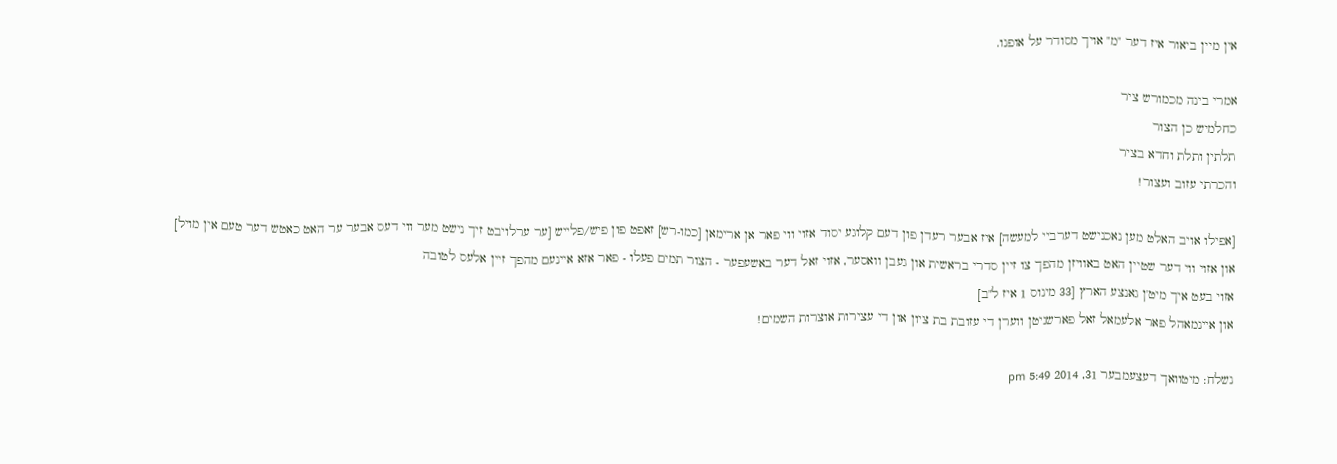אין מיין ביאור איז דער "מ" אויך מסודר על אופנו.

אמרי בינה מכמורש ציר
כחלמיש כן הצור
תלתין ותלת וחדא בציר
והכרתי עזוב ועצור!

[אפילו אויב האלט מען נאכנישט דערביי למעשה] איז אבער רעדן פון דעם קלוגע יסוד אזוי ווי פאר אן ארימאן [כמו-רש] זאפט פון פיש/פלייש [ער ערלויבט זיך נישט מער ווי דעס אבער ער האט כאטש דער טעם אין מויל]
און אזוי ווי דער שטיין האט באוויזן מהפך צו זיין סדרי בראשית און געבן וואסער, אזוי זאל דער באשעפער - הצור תמים פעלו - פאר אזא איינעם מהפך זיין אלעס לטובה
אזוי בעט איך מיט'ן גאנצע הארץ [33 מינוס 1 איז ל"ב]
און איינמאהל פאר אלעמאל זאל פארשניטן ווערן די עזובת בת ציון און די עצירות אוצרות השמים!

נשלח: מיטוואך דעצעמבער 31, 2014 5:49 pm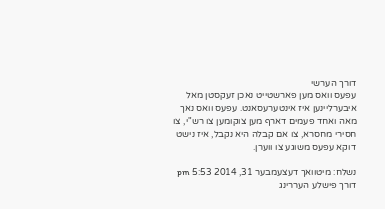דורך הערשי
עפעס וואס מען פארשטייט נאכן זעקסטן מאל איבערליינען איז אינטערעסאנט. עפעס וואס נאך מאה ואחד פעמים דארף מען צוקומען צו רש"י, צו חסירי מחסרא, צו אם קבלה היא נקבל, איז נישט דוקא עפעס משוגע צו ווערן.

נשלח: מיטוואך דעצעמבער 31, 2014 5:53 pm
דורך פישלע העררינג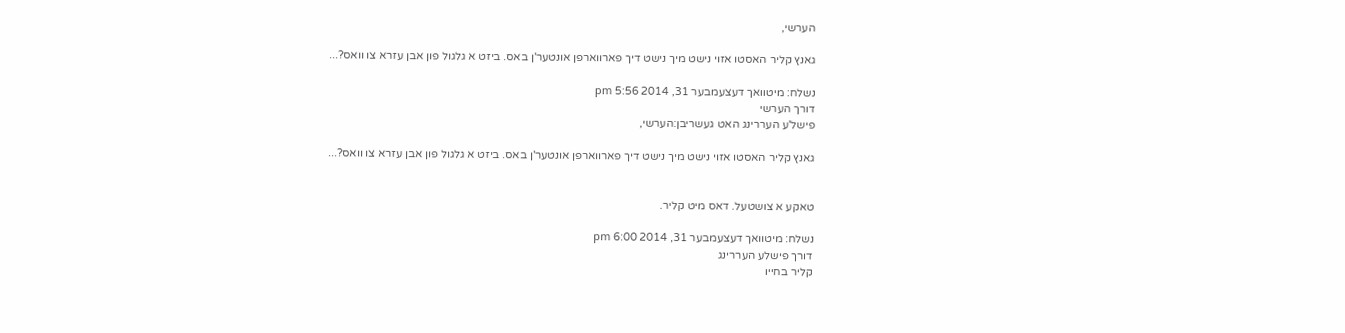הערשי,

גאנץ קליר האסטו אזוי נישט מיך נישט דיך פארווארפן אונטער'ן באס. ביזט א גלגול פון אבן עזרא צו וואס?...

נשלח: מיטוואך דעצעמבער 31, 2014 5:56 pm
דורך הערשי
פישל'ע העררינג האט געשריבן:הערשי,

גאנץ קליר האסטו אזוי נישט מיך נישט דיך פארווארפן אונטער'ן באס. ביזט א גלגול פון אבן עזרא צו וואס?...


טאקע א צושטעל. דאס מיט קליר.

נשלח: מיטוואך דעצעמבער 31, 2014 6:00 pm
דורך פישלע העררינג
קליר בחייו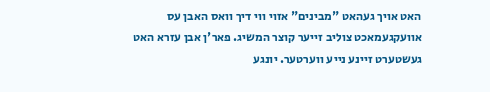האט אויך געהאט "מבינים" אזוי ווי דיך וואס האבן עס אוועקגעמאכט צוליב זייער קוצר המשיג. פאר'ן אבן עזרא האט געשטערט זיינע נייע ווערטער. יונגע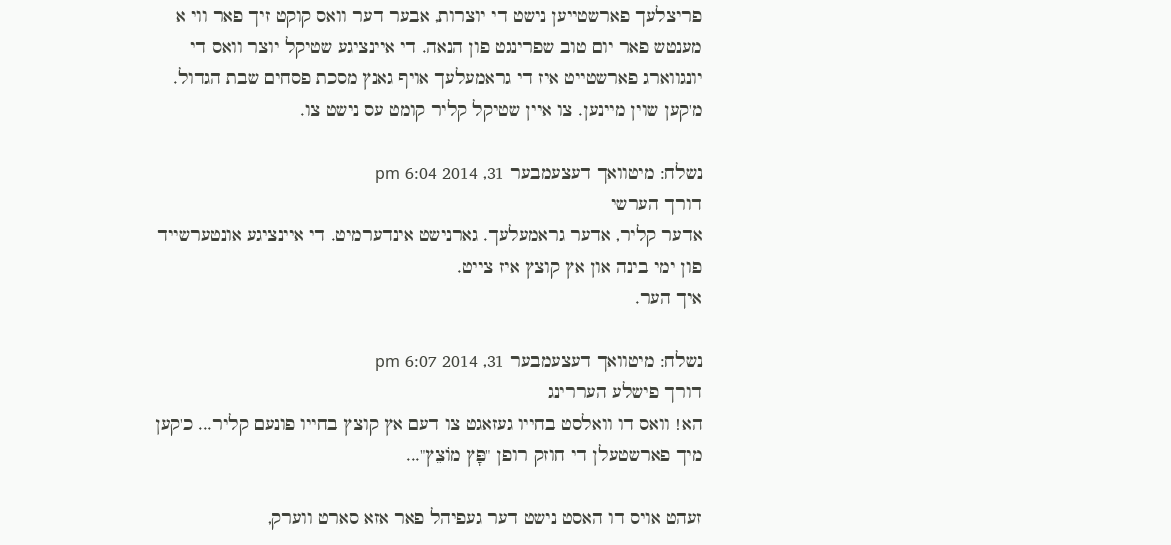פריצלעך פארשטייען נישט די יוצרות, אבער דער וואס קוקט זיך פאר ווי א מענטש פאר יום טוב שפרינגט פון הנאה. די איינציגע שטיקל יוצר וואס די יונגווארג פארשטייט איז די גראמעלעך אויף גאנץ מסכת פסחים שבת הגדול. מ'קען שוין מיינען. צו איין שטיקל קליר קומט עס נישט צו.

נשלח: מיטוואך דעצעמבער 31, 2014 6:04 pm
דורך הערשי
אדער קליר, אדער גראמעלעך. גארנישט אינדערמיט. די איינציגע אונטערשייד פון ימי בינה און אץ קוצץ איז צייט.
איך הער.

נשלח: מיטוואך דעצעמבער 31, 2014 6:07 pm
דורך פישלע העררינג
הא! וואס דו וואלסט בחייו געזאגט צו דעם אץ קוצץ בחייו פונעם קליר... כ'קען מיך פארשטעלן די חוזק רופן "פָּץ מוֹצֵץ"...

זעהט אויס דו האסט נישט דער געפיהל פאר אזא סארט ווערק,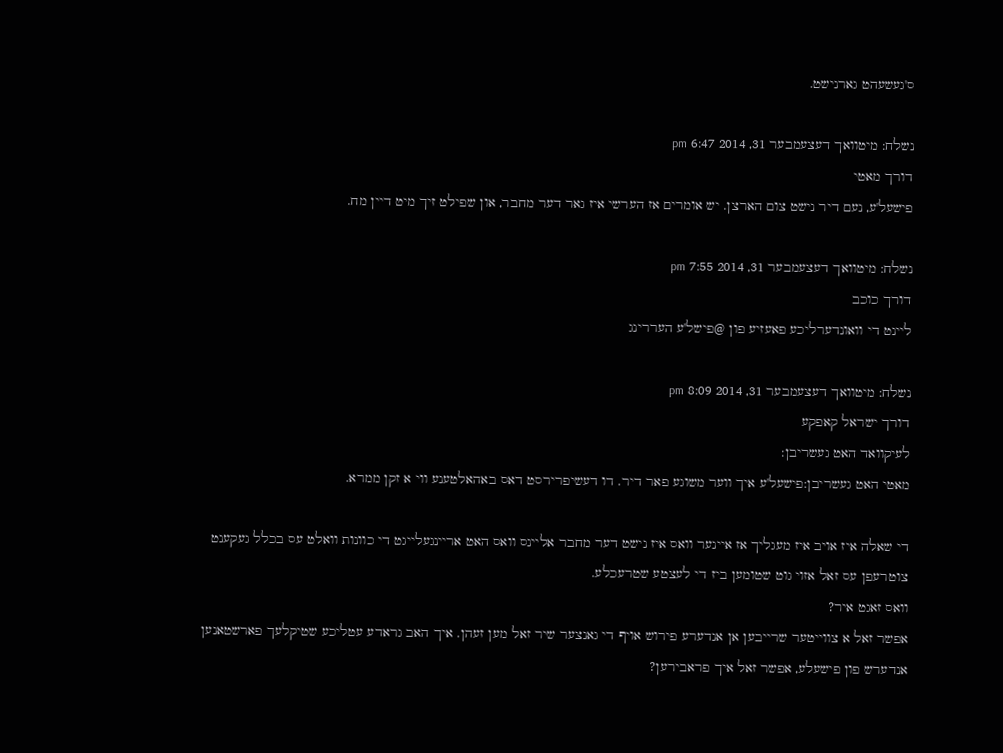ס'געשעהט גארנישט.

נשלח: מיטוואך דעצעמבער 31, 2014 6:47 pm
דורך מאטי
פישעל'ע, נעם דיר נישט צום הארצן. יש אומרים אז הערשי איז גאר דער מחבר, און שפילט זיך מיט דיין מח.

נשלח: מיטוואך דעצעמבער 31, 2014 7:55 pm
דורך כוכב
ליינט די וואונדערליכע פאעזיע פון @פישל'ע העררינג

נשלח: מיטוואך דעצעמבער 31, 2014 8:09 pm
דורך ישראל קאפקע
לעיקוואד האט געשריבן:
מאטי האט געשריבן:פישעל'ע איך ווער משוגע פאר דיר. דו דעשיפרירסט דאס באהאלטענע ווי א זקן ממרא.

די שאלה איז אויב איז מעגליך אז איינער וואס איז נישט דער מחבר אליינס וואס האט אריינגעלייגט די כוונות וואלט עס בכלל געקענט צוטרעפן עס זאל אזוי גוט שטומען ביז די לעצטע שטרעכלע.
וואס זאגט איר?
אפשר זאל א צווייטער שרייבען אן אנדערע פירוש אויף די גאנצער שיר זאל מען זעהן. איך האב גראדע עטליכע שטיקלעך פארשטאנען אנדערש פון פישעלע, אפשר זאל איך פראבירען?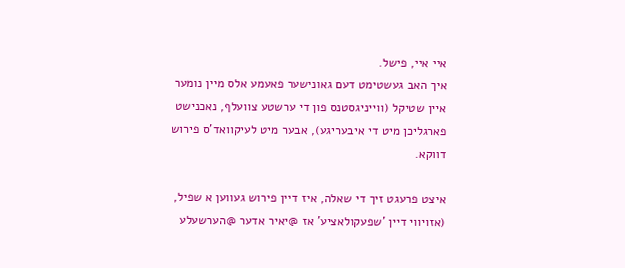איי איי, פישל.
איך האב געשטימט דעם גאונישער פאעמע אלס מיין נומער איין שטיקל (ווייניגסטנס פון די ערשטע צוועלף, נאכנישט פארגליכן מיט די איבעריגע), אבער מיט לעיקוואד'ס פירוש דווקא.

איצט פרעגט זיך די שאלה, איז דיין פירוש געווען א שפיל, (אזויווי דיין 'שפעקולאציע' אז @יאיר אדער @הערשעלע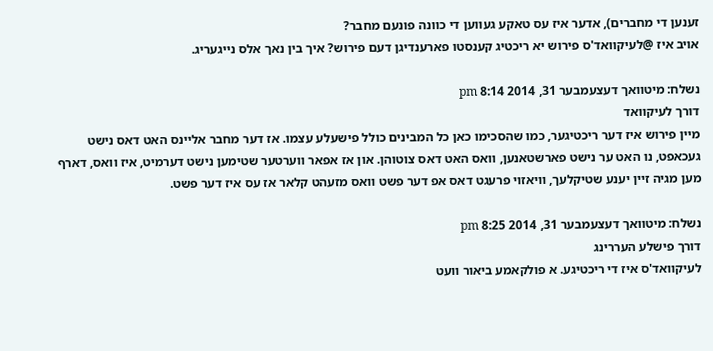זענען די מחברים), אדער איז עס טאקע געווען די כוונה פונעם מחבר?
אויב איז @לעיקוואד'ס פירוש יא ריכטיג קענסטו פארענדיגן דעם פירוש? איך בין נאך אלס נייגעריג.

נשלח: מיטוואך דעצעמבער 31, 2014 8:14 pm
דורך לעיקוואד
מיין פירוש איז דער ריכטיגער, כמו שהסכימו כאן כל המבינים כולל פישעלע עצמו. אז דער מחבר אליינס האט דאס נישט געכאפט, נו האט ער נישט פארשטאנען, וואס האט דאס צוטוהן. און אז אפאר ווערטער שטימען נישט דערמיט, איז וואס, דארף מען מגיה זיין יענע שטיקלעך, וויאזוי פרעגט דאס אפ דער פשט וואס מזעהט קלאר אז עס איז דער פשט.

נשלח: מיטוואך דעצעמבער 31, 2014 8:25 pm
דורך פישלע העררינג
לעיקוואד'ס איז די ריכטיגע. א פולקאמע ביאור וועט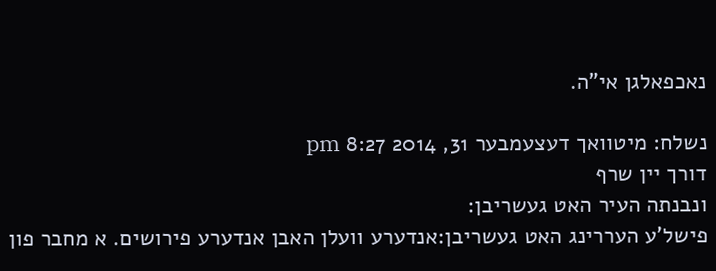נאכפאלגן אי"ה.

נשלח: מיטוואך דעצעמבער 31, 2014 8:27 pm
דורך יין שרף
ונבנתה העיר האט געשריבן:
פישל'ע העררינג האט געשריבן:אנדערע וועלן האבן אנדערע פירושים. א מחבר פון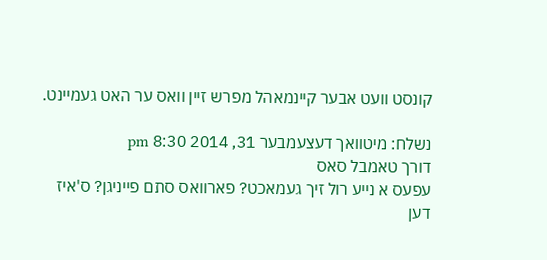קונסט וועט אבער קיינמאהל מפרש זיין וואס ער האט געמיינט.

נשלח: מיטוואך דעצעמבער 31, 2014 8:30 pm
דורך טאמבל סאס
עפעס א נייע רול זיך געמאכט? פארוואס סתם פייניגן? ס'איז דען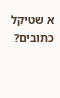א שטיקל כתובים?